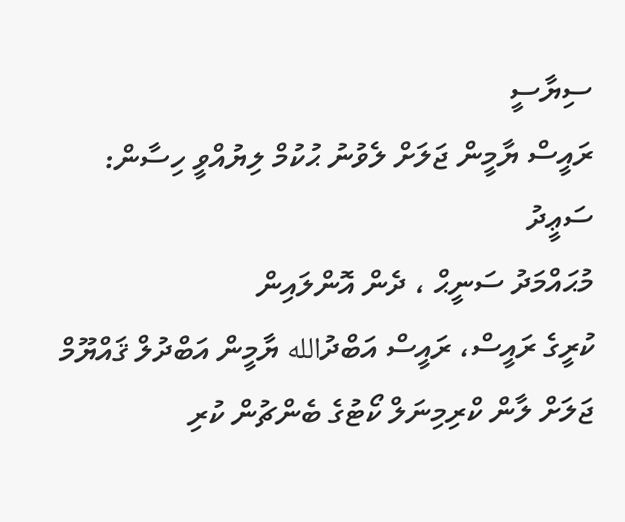ސިޔާސީ
ރައީސް ޔާމީން ޖަލަށް ލެވުނު ޙުކުމް ލިޔުއްވީ ހިސާން: ސަޢީދު
މުޙައްމަދު ސަނީޙް ، ދެން އޮންލައިން
ކުރީގެ ރައީސް، ރައީސް އަބްދުالله ޔާމީން އަބްދުލް ޤައްޔޫމް ޖަލަށް ލާން ކްރިމިނަލް ކޯޓުގެ ބެންޗުން ކުރި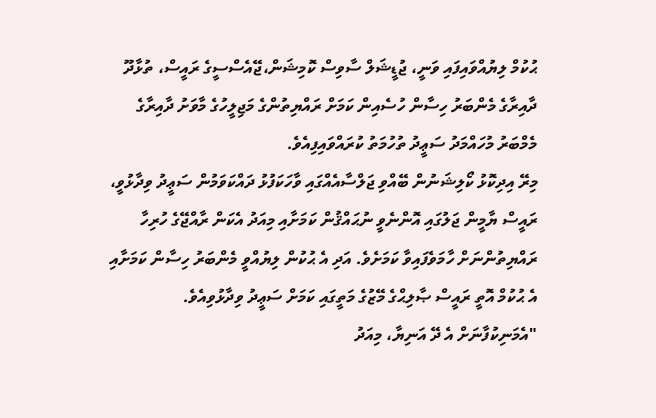ޙުކުމް ލިޔުއްވައިފައި ވަނީ، ޖުޑީޝަލް ސާވިސް ކޮމިޝަން،ޖޭއެސްސީގެ ރައީސް، ތުޅާދޫ ދާއިރާގެ މެންބަރު ހިސާން ހުސެއިން ކަމަށް ރައްޔިތުންގެ މަޖިލީހުގެ މާވަށު ދާއިރާގެ މެމްބަރު މުހައްމަދު ސަޢީދު ތުހުމަތު ކުރައްވައިފިއެވެ.
މިރޭ އިދިކޮޅު ކޯލިޝަނުން ބޭއްވި ޖަލްސާއެއްގައި ވާހަކަފުޅު ދައްކަވަމުން ސަޢީދު ވިދާޅުވީ، ރައީސް ޔާމީން ޖަލުގައި އޮންނެވީ ނުޙައްޤުން ކަމަށާއި މިއަދު އެކަން ރާއްޖޭގެ ހުރިހާ ރައްޔިތުންނަށް ހާމަވެފައިވާ ކަމަށެވެ. އަދި އެ ޙުކުން ލިޔުއްވީ މެންބަރު ހިސާން ކަމަށާއި އެ ޙުކުމް އޮތީ ރައީސް ޞާލިޙްގެ މޭޒުގެ މަތީގައި ކަމަށް ސަޢީދު ވިދާޅުވިއެވެ.
"އެމަނިކުފާނަށް އެ ދޭ އަނިޔާ، މިއަދު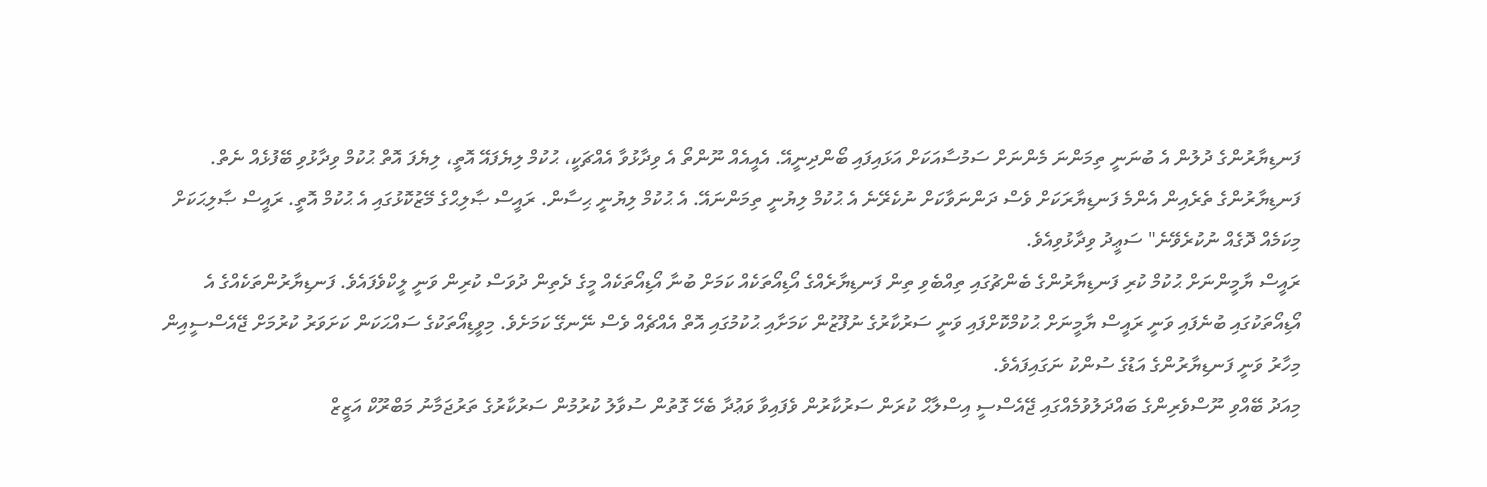ފަނޑިޔާރުންގެ ދުލުން އެ ބުނަނީ ތިމަންނަ މެންނަށް ސަމުސާއަކަށް އަޅައިފައި ބޯންދިނީއޭ. އެއީއެއް ނޫންތޯ އެ ވިދާޅުވާ އެއްޗަކީ، ޙުކުމް ލިޔެފައޭ އޮތީ، ލިޔެފަ އޮތް ޙުކުމް ވިދާޅުވި ބޭފުޅެއް ނެތް. ފަނޑިޔާރުންގެ ތެރެއިން އެންމެ ފަނޑިޔާރަކަށް ވެސް ދަންނަވާކަށް ނުކެރޭނެ އެ ޙުކުމް ލިޔުނީ ތިމަންނައޭ. އެ ޙުކުމް ލިޔުނީ ޙިސާން. ރައީސް ޞާލިޙްގެ މޭޒުކޮޅުގައި އެ ޙުކުމް އޮތީ. ރައީސް ޞާލިޙަކަށް މިކަމެއް ދޮގެއް ނުކުރެވޭނެ" ސަޢީދު ވިދާޅުވިއެވެ.
ރައީސް ޔާމީންނަށް ޙުކުމް ކުރި ފަނޑިޔާރުންގެ ބެންޗުގައި ތިއްބެވި ތިން ފަނޑިޔާރެއްގެ އޯޑިއޯތަކެއް ކަމަށް ބުނާ އޯޑިއޯތަކެއް މީގެ ދެތިން ދުވަސް ކުރިން ވަނީ ލީކްވެފައެވެ. ފަނޑިޔާރުންތަކެއްގެ އެ އޯޑިއޯތަކުގައި ބުނެފައި ވަނީ ރައީސް ޔާމީނަށް ޙުކުމްކޮށްފައި ވަނީ ސަރުކާރުގެ ނުފޫޒުން ކަމަށާއި ޙުކުމުގައި އޮތް އެއްޗެއް ވެސް ނޭނގޭ ކަމަށެވެ. މިވީޑިއޯތަކުގެ ސައްޙަކަން ކަށަވަރު ކުރުމަށް ޖޭއެސްސީއިން މިހާރު ވަނީ ފަނޑިޔާރުންގެ އަޑުގެ ސުންކު ނަގައިފައެވެ.
މިއަދު ބޭއްވި ނޫސްވެރިންގެ ބައްދަލުވުމެއްގައި ޖޭއެސްސީ އިސްލާޙް ކުރަން ސަރުކާރުން ވެފައިވާ ވަޢުދާ ބެހޭ ގޮތުން ސުވާލު ކުރުމުން ސަރުކާރުގެ ތަރުޖަމާނު މަބްރޫކް އަޒީޒް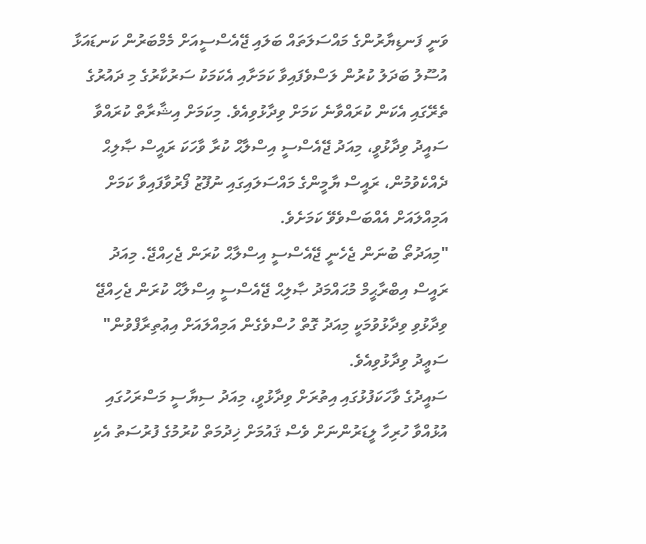ވަނީ ފަނޑިޔާރުންގެ މައްސަލަތައް ބަލައި ޖޭއެސްސީއަށް މެމްބަރުން ކަނޑައަޅާ އުސޫލު ބަދަލު ކުރުން ލަސްވެފައިވާ ކަމަށާއި އެކަމަކު ސަރުކާރުގެ މި ދައުރުގެ ތެރޭގައި އެކަން ކުރައްވާނެ ކަމަށް ވިދާޅުވިއެވެ. މިކަމަށް އިޝާރާތް ކުރައްވާ ސައީދު ވިދާޅުވީ، މިއަދު ޖޭއެސްސީ އިސްލާޙް ކުރާ ވާހަކަ ރައީސް ޞާލިޙް ދެއްކެވުމުން، ރައީސް ޔާމީންގެ މައްސަލައިގައި ނުފޫޒު ފޯރުވާފައިވާ ކަމަށް އަމިއްލައަށް އެއްބަސްވެވޭ ކަމަށެވެ.
"މިއަދުތޯ ބުނަން ޖެހެނީ ޖޭއެސްސީ އިސްލާޙް ކުރަން ޖެހިއްޖޭ. މިއަދު ރައީސް އިބްރާޙީމް މުޙައްމަދު ޞާލިޙް ޖޭއެސްސީ އިސްލާޙް ކުރަން ޖެހިއްޖޭ ވިދާޅުވި ވިދާޅުވުމަކީ މިއަދު ގޮތް ހުސްވެގެން އަމިއްލައަށް އިޢުތިރާފްވުން" ސަޢީދު ވިދާޅުވިއެވެ.
ސައީދުގެ ވާހަކަފުޅުގައި އިތުރަށް ވިދާޅުވީ، މިއަދު ސިޔާސީ މަސްރަހުގައި އުޅުއްވާ ހުރިހާ ލީޑަރުންނަށް ވެސް ޤައުމަށް ޚިދުމަތް ކުރުމުގެ ފުރުސަތު އެކި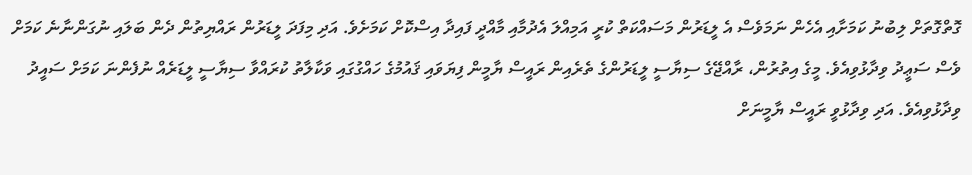ގޮތްގޮތަށް ލިބުނު ކަމަށާއި އެހެން ނަމަވެސް އެ ލީޑަރުން މަސައްކަތް ކުރީ އަމިއްލަ އެދުމާއި މާއްދީ ފައިދާ އިސްކޮށް ކަމަށެވެ. އަދި މިފަދަ ލީޑަރުން ރައްޔިތުން ދެން ބަލައި ނުގަންނާނެ ކަމަށް ވެސް ސަޢީދު ވިދާޅުވިއެވެ. މީގެ އިތުރުން، ރާއްޖޭގެ ސިޔާސީ ލީޑަރުންގެ ތެރެއިން ރައީސް ޔާމީން ފިޔަވައި ޤައުމުގެ ހައްގުގައި ވަކާލާތު ކުރައްވާ ސިޔާސީ ލީޑަރެއް ނުފެންނަ ކަމަށް ސައީދު ވިދާޅުވިއެވެ. އަދި ވިދާޅުވީ ރައީސް ޔާމީނަށް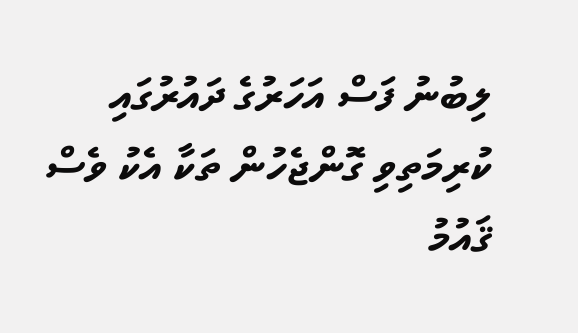ލިބުނު ފަސް އަހަރުގެ ދައުރުގައި ކުރިމަތިވި ގޮންޖެހުން ތަކާ އެކު ވެސް ޤައުމު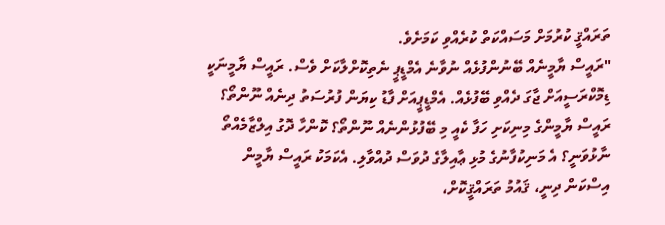ތަރައްޤީ ކުރުމަށް މަސައްކަތް ކުރެއްވި ކަމަށެވެ.
"ރައީސް ޔާމީނެއް ބޭނުންފުޅެއް ނުވާނެ އެމްޑީޕީ ނެތިކޮށްލާކަށް ވެސް. ރައީސް ޔާމީނަކީ ޑިމޮކްރަސީއަށް ޖާގަ ދެއްވި ބޭފުޅެއް. އެމްޑީޕީއަށް ފާޑު ކިޔަން ފުރުސަތު ދިނެއް ނޫންތޯ؟ ރައީސް ޔާމީންގެ މިނިކަށި ހަފާ ކެއީ މި ބޭފުޅުންނެއް ނޫންތޯ؟ ކޮންހާ ދޮގު އިލްޒާމެއްތޯ ނާޅުވަނީ؟ އެ މަނިކުފާނުގެ މުޅި ޢާއިލާގެ ދުވަސް ދުއްވާލި. އެކަމަކު ރައީސް ޔާމީން އިސްކަން ދިނީ، ޤައުމު ތަރައްޤީކޮށް،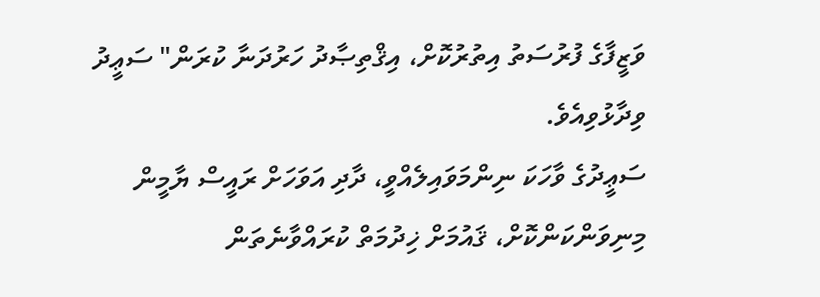ވަޒީފާގެ ފުރުސަތު އިތުރުކޮށް، އިޤްތިޞާދު ހަރުދަނާ ކުރަން" ސަޢީދު ވިދާޅުވިއެވެ.
ސަޢީދުގެ ވާހަކަ ނިންމަވައިލެއްވީ، ދާދި އަވަހަށް ރައީސް ޔާމީން މިނިވަންކަންކޮށް، ޤައުމަށް ޚިދުމަތް ކުރައްވާނެތަން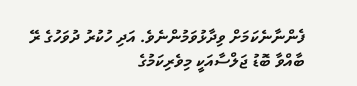ފެންނާނެކަމަށް ވިދާޅުވަމުންނެވެ. އަދި ހުކުރު ދުވަހުގެ ރޭ ބާއްވާ ބޮޑު ޖަލްސާއަކީ މިވެރިކަމުގެ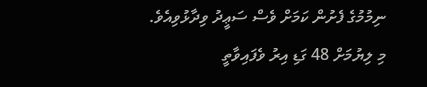ނިމުމުގެ ފެށުން ކަމަށް ވެސް ސަޢީދު ވިދާޅުވިއެވެ.
މި ލިޔުމަށް 48 ގަޑި އިރު ވެފައިވާތީ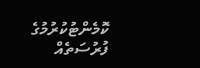ކޮމެންޓުކުރުމުގެ ފުރުސަތެއް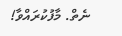ނެތް. މާފުކުރައްވާ!